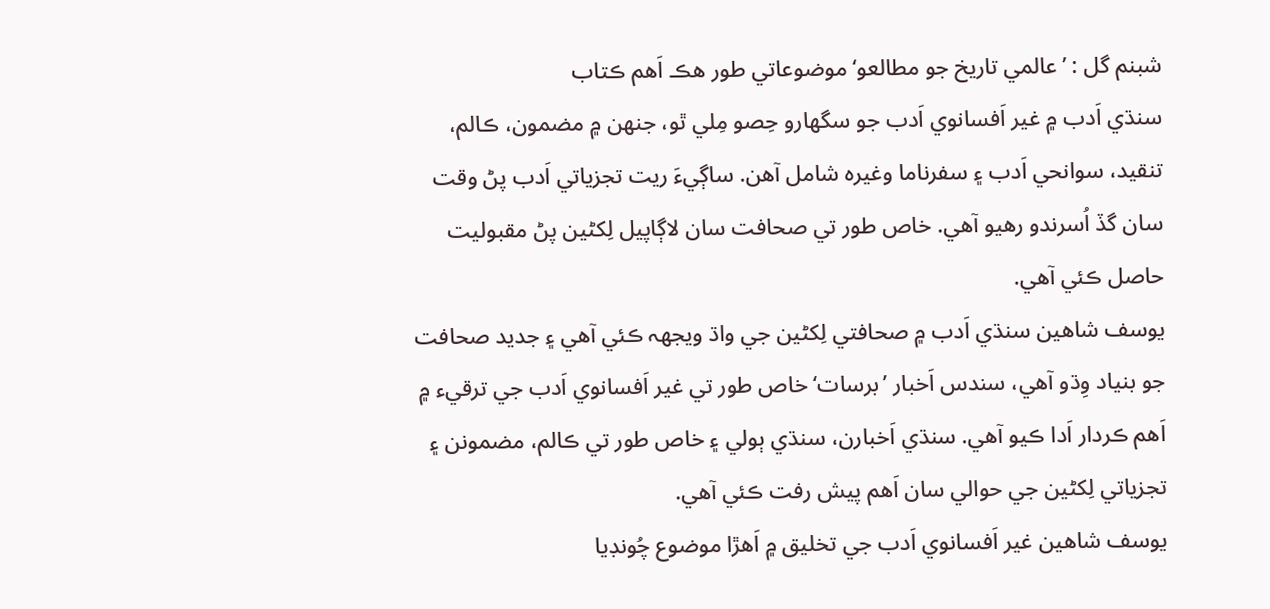شبنم گل : ’عالمي تاريخ جو مطالعو‘ موضوعاتي طور هڪ اَهم ڪتاب
سنڌي اَدب ۾ غير اَفسانوي اَدب جو سگهارو حِصو مِلي ٿو، جنھن ۾ مضمون، ڪالم، تنقيد، سوانحي اَدب ۽ سفرناما وغيرہ شامل آھن. ساڳيءَ ريت تجزياتي اَدب پڻ وقت سان گڏ اُسرندو رھيو آھي. خاص طور تي صحافت سان لاڳاپيل لِکڻين پڻ مقبوليت حاصل ڪئي آھي.
يوسف شاھين سنڌي اَدب ۾ صحافتي لِکڻين جي واڌ ويجهہ ڪئي آهي ۽ جديد صحافت جو بنياد وِڌو آهي، سندس اَخبار ’برسات‘ خاص طور تي غير اَفسانوي اَدب جي ترقيء ۾ اَھم ڪردار اَدا ڪيو آھي. سنڌي اَخبارن، سنڌي ٻولي ۽ خاص طور تي ڪالم، مضمونن ۽ تجزياتي لِکڻين جي حوالي سان اَھم پيش رفت ڪئي آھي.
يوسف شاھين غير اَفسانوي اَدب جي تخليق ۾ اَھڙا موضوع چُونڊيا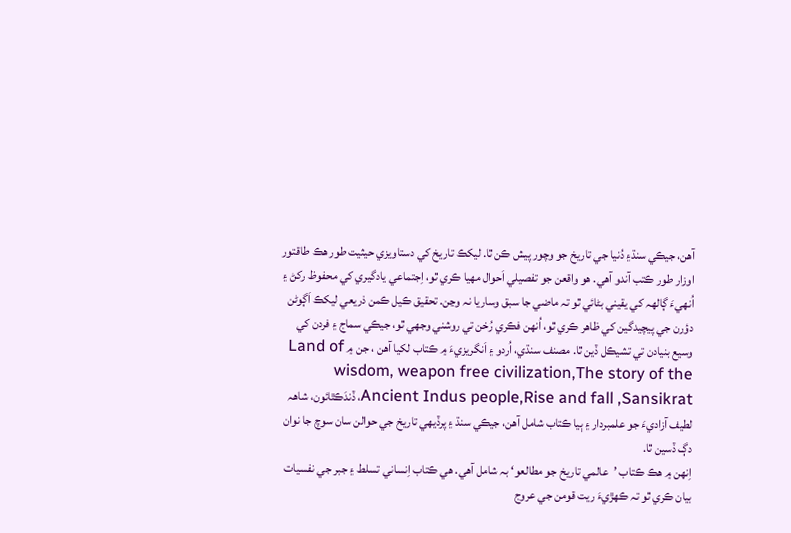آھن، جيڪي سنڌ۽ دُنيا جي تاريخ جو وچور پيش ڪن ٿا. ليکڪ تاريخ کي دستاويزي حيثيت طور هڪ طاقتور اوزار طور ڪتب آندو آھي. هو واقعن جو تفصيلي اَحوال مھيا ڪري ٿو، اِجتماعي يادگيري کي محفوظ رکڻ ۽ اُنھيءَ ڳالھہ کي يقيني بڻائي ٿو تہ ماضي جا سبق وساريا نہ وڃن. تحقيق ڪيل ڪمن ذريعي ليکڪ اَڳوڻن دؤرن جي پيچيدگين کي ظاهر ڪري ٿو، اُنھن فڪري رُخن تي روشني وجهي ٿو، جيڪي سماج ۽ فردن کي وسيع بنيادن تي تشيڪل ڏين ٿا. مصنف سنڌي، اُردو ۽ اَنگريزيءَ ۾ ڪتاب لکيا آھن ، جن ۾ Land of wisdom, weapon free civilization,The story of the Ancient Indus people,Rise and fall ,Sansikrat، ڏندَڪٿائون، شاھہ لطيف آزاديءَ جو علمبردار ۽ ٻيا ڪتاب شامل آھن، جيڪي سنڌ ۽ پرڏيھي تاريخ جي حوالن سان سوچ جا نوان دڳ ڏسين ٿا.
اِنھن ۾ ھڪ ڪتاب ’عالمي تاريخ جو مطالعو‘ بہ شامل آھي. ھي ڪتاب اِنساني تسلط ۽ جبر جي نفسيات بيان ڪري ٿو تہ ڪھڙيءَ ريت قومن جي عروج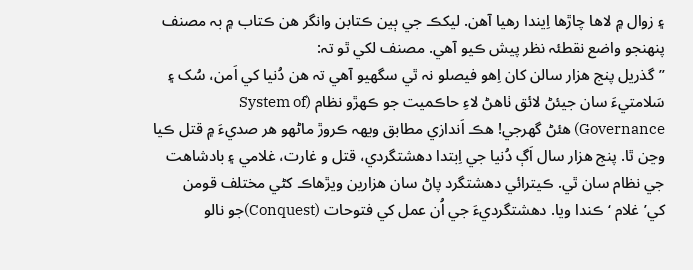۽ زوال ۾ لاھا چاڙھا اِيندا رھيا آھن. ليکڪ جي ٻين ڪتابن وانگر ھن ڪتاب ۾ بہ مصنف پنھنجو واضع نقطئہ نظر پيش ڪيو آھي. مصنف لکي ٿو تہ:
”گذريل پنج هزار سالن کان اِهو فيصلو نہ ٿي سگهيو آهي تہ هن دُنيا کي اَمن، سُک ۽ سَلامتيءَ سان جيئڻ لائق ٺاھڻ لاءِ حاڪميت جو ڪھڙو نظام (System of Governance) ھئڻ گهرجي! ھڪ اَندازي مطابق ويھہ ڪروڙ ماڻھو ھر صديءَ ۾ قتل ڪيا وڃن ٿا. پنج ھزار سال اَڳ دُنيا جي اِبتدا دھشتگردي، قتل و غارت، غلامي ۽ بادشاھت جي نظام سان ٿي. ڪيترائي دھشتگرد پاڻ سان ھزارين ويڙھاڪ کڻي مختلف قومن کي’غلام ‘ ڪندا ويا. دھشتگرديءَ جي اُن عمل کي فتوحات (Conquest)جو نالو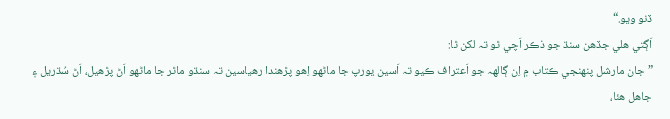ڏنو ويو.“
اَڳتي ھلي جڏھن سنڌ جو ذڪر اَچي ٿو تہ لکن ٿا:
”جان مارشل پنھنجي ڪتاب ۾ اِن ڳالھہ جو اَعتراف ڪيو تہ اَسين يورپ جا ماڻھو اِھو پڙھندا رھياسين تہ سنڌو ماٿر جا ماڻھو اَڻ پڙھيل، اَڻ سُڌريل ۽ جاھل ھئا،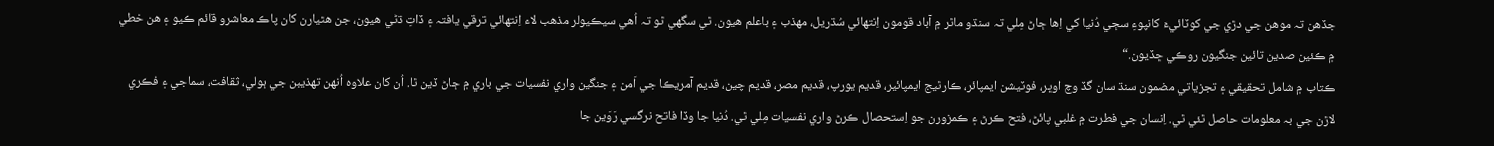جڏھن تہ موھن جي دڙي جي کوٽائيءَ کانپوءِ سڄي دُنيا کي اِھا ڄاڻ مِلي تہ سنڌو ماٿر ۾ آباد قومون اِنتھائي سُڌريل، مھذب ۽ باعلم ھيون. ٿي سگهي ٿو تہ اُھي سيڪيولر مذھب لاء اِنتھائي ترقي يافتہ ۽ ڏاتِ ڌڻي ھيون، جن ھٿيارن کان پاڪ معاشرو قائم ڪيو ۽ ھن خطي ۾ ڪئين صدين تائين جنگيون روڪي ڇڏيون.“
ڪتاب ۾ شامل تحقيقي ۽ تجزياتي مضمون سنڌ سان گڏ وچ اوڀر، فوٽيشن ايمپائر، ڪارٿيج ايمپائير، قديم يورپ، قديم مصر، قديم چين، قديم آمريڪا جي اَمن ۽ جنگين واري نفسيات جي باري ۾ ڄاڻ ڏين ٿا. اُن کان علاوہ اُنھن تھذيبن جي ٻولي، ثقافت، سماجي ۽ فڪري لاڙن جي بہ معلومات حاصل ٿئي ٿي. اِنسان جي فطرت ۾ غلبي پائڻ، فتح ڪرڻ ۽ ڪمزورن جو اِستحصال ڪرڻ واري نفسيات مِلي ٿي. دُنيا جا وڏا فاتح نرگسي رَوَين جا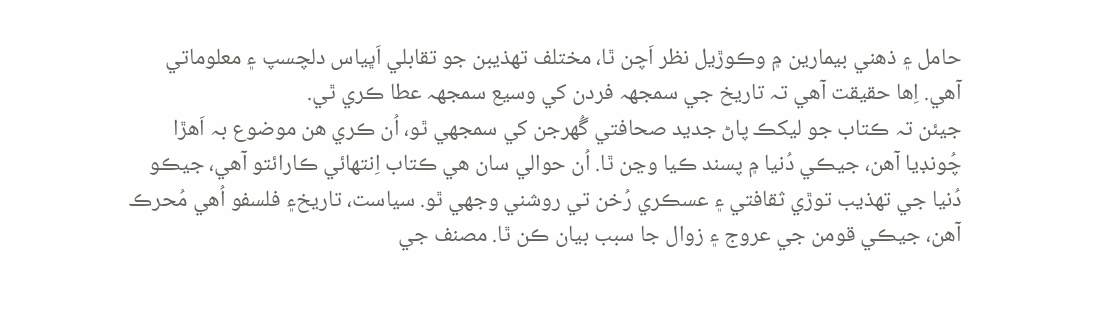حامل ۽ ذھني بيمارين ۾ وڪوڙيل نظر اَچن ٿا، مختلف تھذيبن جو تقابلي اَڀياس دلچسپ ۽ معلوماتي آھي. اِھا حقيقت آھي تہ تاريخ جي سمجهہ فردن کي وسيع سمجهہ عطا ڪري ٿي.
جيئن تہ ڪتاب جو ليکڪ پاڻ جديد صحافتي گُهرجن کي سمجهي ٿو، اُن ڪري ھن موضوع بہ اَھڙا چُونڊيا آھن، جيڪي دُنيا ۾ پسند ڪيا وڃن ٿا. اُن حوالي سان ھي ڪتاب اِنتھائي ڪارائتو آھي، جيڪو دُنيا جي تھذيب توڙي ثقافتي ۽ عسڪري رُخن تي روشني وجهي ٿو. سياست، تاريخ۽ فلسفو اُھي مُحرڪ آھن، جيڪي قومن جي عروج ۽ زوال جا سبب بيان ڪن ٿا. مصنف جي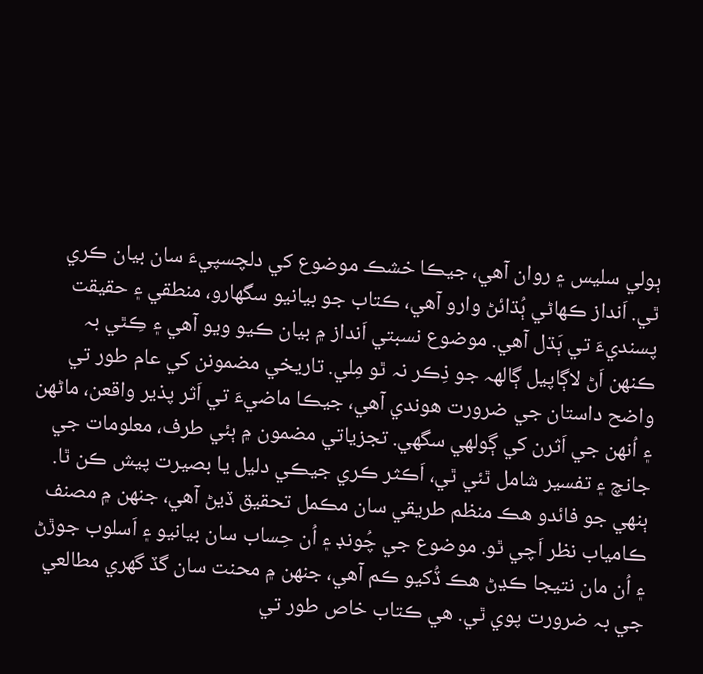ٻولي سليس ۽ روان آھي، جيڪا خشڪ موضوع کي دلچسپيءَ سان بيان ڪري ٿي. اَنداز ڪھاڻي ٻُڌائڻ وارو آھي، ڪتاب جو بيانيو سگهارو، منطقي ۽ حقيقت پسنديءَ تي ٻَڌل آھي. موضوع نسبتي اَنداز ۾ بيان ڪيو ويو آھي ۽ ڪِٿي بہ ڪنھن اَڻ لاڳاپيل ڳالھہ جو ذِڪر نہ ٿو مِلي. تاريخي مضمونن کي عام طور تي واضح داستان جي ضرورت هوندي آهي، جيڪا ماضيءَ تي اَثر پذير واقعن، ماڻھن ۽ اُنھن جي اَثرن کي ڳولھي سگهي. تجزياتي مضمون ۾ ٻئي طرف، معلومات جي جانچ ۽ تفسير شامل ٿئي ٿي، اَڪثر ڪري جيڪي دليل يا بصيرت پيش ڪن ٿا. ٻنھي جو فائدو هڪ منظم طريقي سان مڪمل تحقيق ڏيڻ آھي، جنھن ۾ مصنف ڪامياب نظر اَچي ٿو. موضوع جي چُونڊ ۽ اُن حِساب سان بيانيو ۽ اَسلوب جوڙڻ ۽ اُن مان نتيجا ڪڍڻ ھڪ ڏُکيو ڪم آھي، جنھن ۾ محنت سان گڏ گهري مطالعي جي بہ ضرورت پوي ٿي. ھي ڪتاب خاص طور تي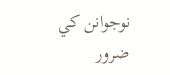نوجوانن کي ضرور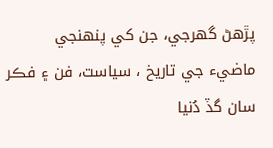پڙھڻ گهرجي، جن کي پنھنجي ماضيء جي تاريخ ، سياست، فن ۽ فڪر سان گڏ دُنيا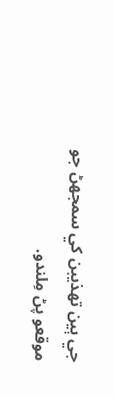جي ٻين تھذيبن کي سمجهڻ جو موقعو پڻ مِلندو.